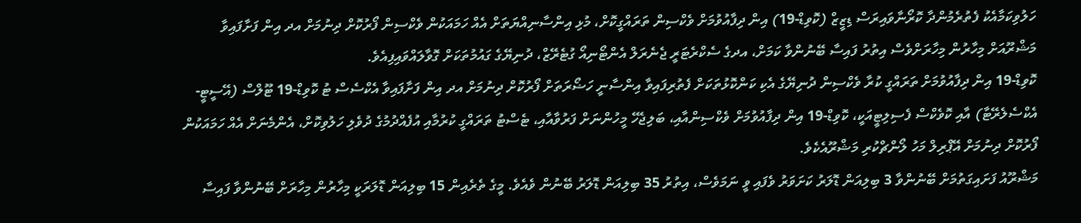ހަލުވިކަމާއެކު ފެތުރެމުންދާ ކޮރޯނާވައިރަސް ޑިޒީޒް (ކޮވިޑް-19) އިން ދިފާއުވުމަށް ވެކްސިން ތަރައްގީކޮށް، މުޅި އިންސާނިއްޔަތަށް އެއް ހަމައަކުން ވެކްސިން ފޯރުކޮށް ދިނުމަށް އދ އިން ފަށާފައިވާ މަޝްރޫއަށް މިހާރުން މިހާރަށްވެސް އިތުރު ފައިސާ ބޭނުންވާ ކަމަށް، އދގެ ސެކްރެޓަރީ ޖެނެރަލް އެންޓޯނިއޯ ގުޓެރޭޒް، ދުނިޔޭގެ ގައުމުތަކަށް ގޮވާލައްވައިފިއެވެ.
ކޮވިޑް-19 އިން ދިފާއުވުމަށް ތަރައްގީ ކުރާ ވެކްސިން ދުނިޔޭގެ އެކި ކަންކޮޅުތަކަށް ފެތުރިފައިވާ އިންސާނީ ހަޟޯރަތަށް ފޯރުކޮށް ދިނުމަށް އދ އިން ފަށާފައިވާ އެކްސެސް ޓު ކޮވިޑް-19 ޓޫލްސް (އޭސީޓީ-އެކްސެލެރޭޓާ) އާއި ކޮވެކްސް ފެސިލިޓީއަކީ، ކޮވިޑް-19 އިން ދިފާއުވުމަށް ވެކްސިންއާއި، ބަލިޖެހޭ މީހުންނަށް ފަރުވާއާއި، ޓެސްޓު ތަރައްގީ ކުރުމާއި އުފެއްދުމުގެ ދުވެލި ހަލުވިކޮށް، އެންމެނަށް އެއް ހަމައަކުން ފޯރުކޮށް ދިނުމަށް އޭޕްރިލް މަހު ލޯންޗްކުރި މަޝްރޫއެކެވެ.
މަޝްރޫއު ފަށައިގަތުމަށް ބޭނުންވާ 3 ބިލިއަން ޑޮލަރު ކަށަވަރު ވެފައި ވީ ނަމަވެސް، އިތުރު 35 ބިލިއަން ޑޮލަރު ބޭނުން ވެއެވެ. މީގެ ތެރެއިން 15 ބިލިއަން ޑޮލަރަކީ މިހާރުން މިހާރަށް ބޭނުންވާ ފައިސާ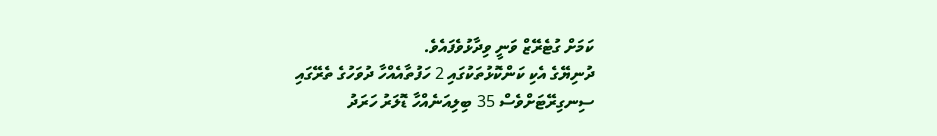ކަމަށް ގުޓެރޭޒް ވަނީ ވިދާޅުވެފައެވެ.
ދުނިޔޭގެ އެކި ކަންކޮޅުތަކުގައި 2 ހަފުތާއެއްހާ ދުވަހުގެ ތެރޭގައި ސިނގިރޭޓަށްވެސް 35 ބިލިއަނެއްހާ ޑޮލަރު ހަރަދު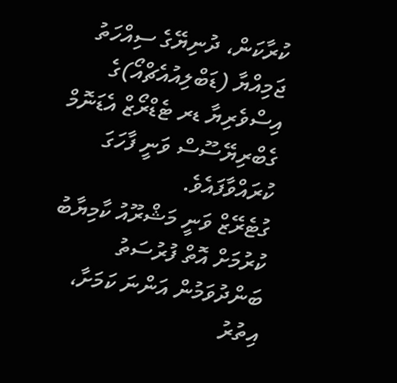ކުރާކަން، ދުނިޔޭގެ ސިއްހަތު ޖަމިއްޔާ (ޑަބްލިއުއެޗްއޯ)ގެ އިސްވެރިޔާ ޑރ ޓެޑްރޯޒް އެޑަނޮމް ގެބްރިޔޭސޫސް ވަނީ ފާހަގަ ކުރައްވާފައެވެ.
ގުޓެރޭޒް ވަނީ މަޝްރޫއު ކާމިޔާބު ކުރުމަށް އޮތް ފުރުސަތު ބަންދުވަމުން އަންނަ ކަމަށާ، އިތުރު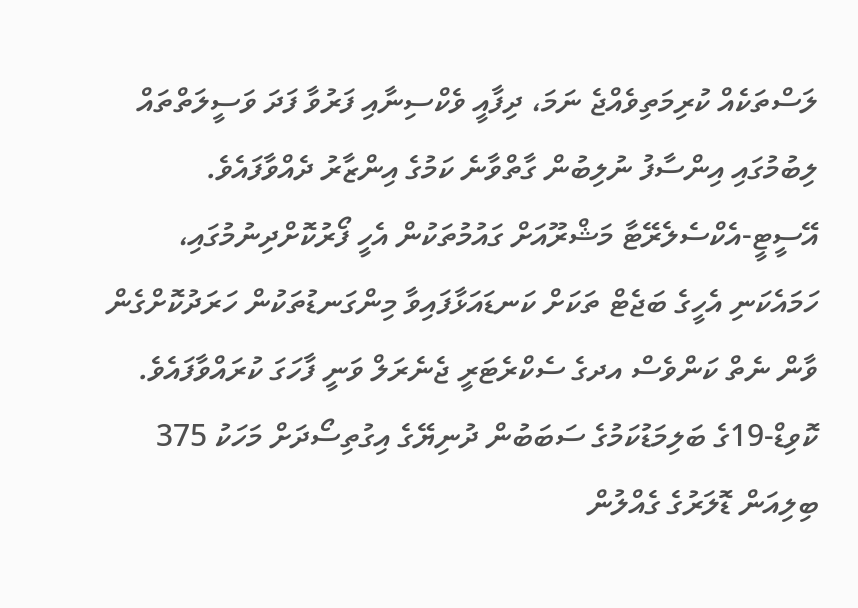ލަސްތަކެއް ކުރިމަތިވެއްޖެ ނަމަ، ދިފާއީ ވެކްސިނާއި ފަރުވާ ފަދަ ވަސީލަތްތައް ލިބުމުގައި އިންސާފު ނުލިބުން ގާތްވާނެ ކަމުގެ އިންޒާރު ދެއްވާފައެވެ.
އޭސީޓީ-އެކްސެލެރޭޓާ މަޝްރޫއަށް ގައުމުތަކުން އެހީ ފޯރުކޮށްދިނުމުގައި، ހަމައެކަނި އެހީގެ ބަޖެޓް ތަކަށް ކަނޑައަޅާފައިވާ މިންގަނޑުތަކުން ހަރަދުކޮށްގެން ވާން ނެތް ކަންވެސް އދގެ ސެކްރެޓަރީ ޖެނެރަލް ވަނީ ފާހަގަ ކުރައްވާފައެވެ.
ކޮވިޑް-19ގެ ބަލިމަޑުކަމުގެ ސަބަބުން ދުނިޔޭގެ އިގުތިސޯދަށް މަހަކު 375 ބިލިއަން ޑޮލަރުގެ ގެއްލުން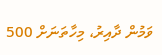ވަމުން ދާއިރު، މިހާތަނަށް 500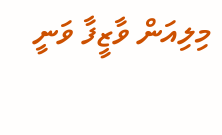މިލިއަން ވާޒީފާ ވަނީ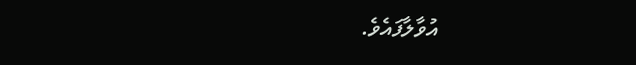އުވާލާފައެވެ.